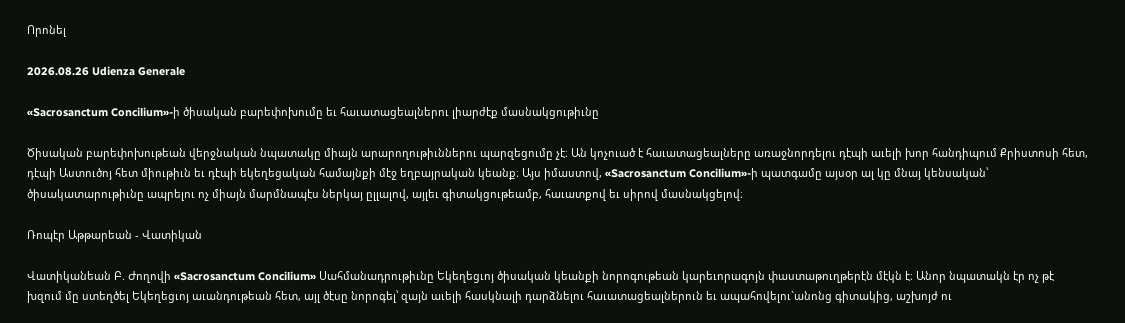Որոնել

2026.08.26 Udienza Generale

«Sacrosanctum Concilium»-ի ծիսական բարեփոխումը եւ հաւատացեալներու լիարժէք մասնակցութիւնը

Ծիսական բարեփոխութեան վերջնական նպատակը միայն արարողութիւններու պարզեցումը չէ։ Ան կոչուած է հաւատացեալները առաջնորդելու դէպի աւելի խոր հանդիպում Քրիստոսի հետ, դէպի Աստուծոյ հետ միութիւն եւ դէպի եկեղեցական համայնքի մէջ եղբայրական կեանք։ Այս իմաստով, «Sacrosanctum Concilium»-ի պատգամը այսօր ալ կը մնայ կենսական՝ ծիսակատարութիւնը ապրելու ոչ միայն մարմնապէս ներկայ ըլլալով, այլեւ գիտակցութեամբ, հաւատքով եւ սիրով մասնակցելով։

Ռոպէր Աթթարեան - Վատիկան

Վատիկանեան Բ. Ժողովի «Sacrosanctum Concilium» Սահմանադրութիւնը Եկեղեցւոյ ծիսական կեանքի նորոգութեան կարեւորագոյն փաստաթուղթերէն մէկն է։ Անոր նպատակն էր ոչ թէ խզում մը ստեղծել Եկեղեցւոյ աւանդութեան հետ, այլ ծէսը նորոգել՝ զայն աւելի հասկնալի դարձնելու հաւատացեալներուն եւ ապահովելու`անոնց գիտակից, աշխոյժ ու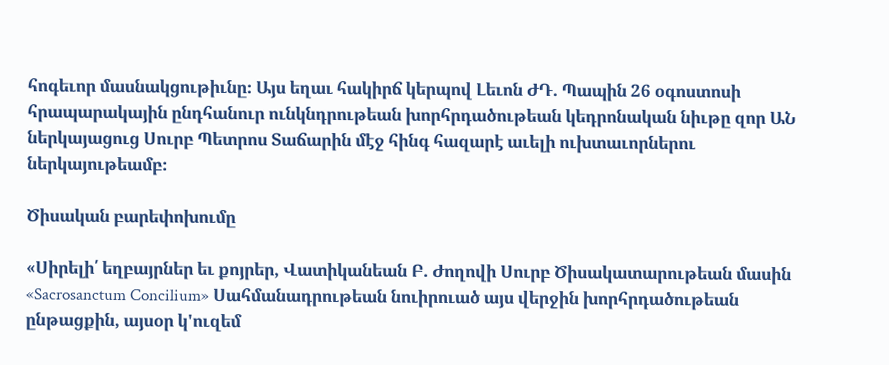հոգեւոր մասնակցութիւնը։ Այս եղաւ հակիրճ կերպով Լեւոն ԺԴ. Պապին 26 օգոստոսի հրապարակային ընդհանուր ունկնդրութեան խորհրդածութեան կեդրոնական նիւթը զոր ԱՆ ներկայացուց Սուրբ Պետրոս Տաճարին մէջ հինգ հազարէ աւելի ուխտաւորներու ներկայութեամբ։

Ծիսական բարեփոխումը

«Սիրելի՛ եղբայրներ եւ քոյրեր, Վատիկանեան Բ. Ժողովի Սուրբ Ծիսակատարութեան մասին «Sacrosanctum Concilium» Սահմանադրութեան նուիրուած այս վերջին խորհրդածութեան ընթացքին, այսօր կ'ուզեմ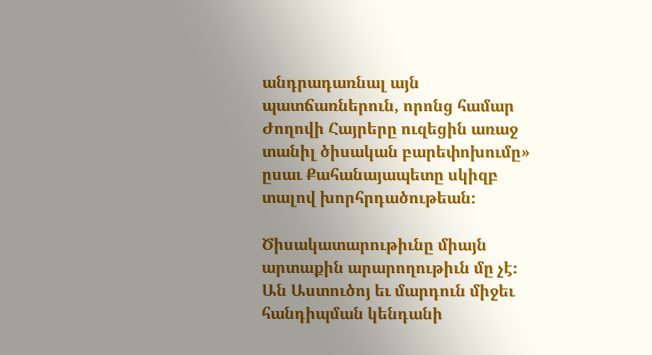անդրադառնալ այն պատճառներուն, որոնց համար Ժողովի Հայրերը ուզեցին առաջ տանիլ ծիսական բարեփոխումը» ըսաւ Քահանայապետը սկիզբ տալով խորհրդածութեան։

Ծիսակատարութիւնը միայն արտաքին արարողութիւն մը չէ։ Ան Աստուծոյ եւ մարդուն միջեւ հանդիպման կենդանի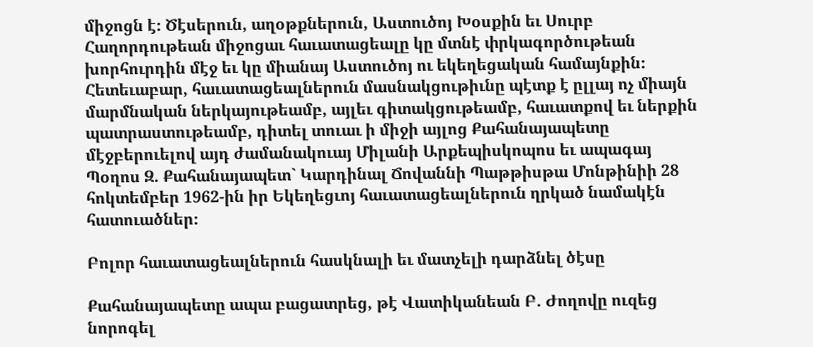միջոցն է։ Ծէսերուն, աղօթքներուն, Աստուծոյ Խօսքին եւ Սուրբ Հաղորդութեան միջոցաւ հաւատացեալը կը մտնէ փրկագործութեան խորհուրդին մէջ եւ կը միանայ Աստուծոյ ու եկեղեցական համայնքին։ Հետեւաբար, հաւատացեալներուն մասնակցութիւնը պէտք է ըլլայ ոչ միայն մարմնական ներկայութեամբ, այլեւ գիտակցութեամբ, հաւատքով եւ ներքին պատրաստութեամբ, դիտել տուաւ ի միջի այլոց Քահանայապետը մէջբերուելով այդ ժամանակուայ Միլանի Արքեպիսկոպոս եւ ապագայ Պօղոս Զ. Քահանայապետ` Կարդինալ Ճովաննի Պաթթիսթա Մոնթինիի 28 հոկտեմբեր 1962-ին իր Եկեղեցւոյ հաւատացեալներուն ղրկած նամակէն հատուածներ։

Բոլոր հաւատացեալներուն հասկնալի եւ մատչելի դարձնել ծէսը

Քահանայապետը ապա բացատրեց, թէ Վատիկանեան Բ. Ժողովը ուզեց նորոգել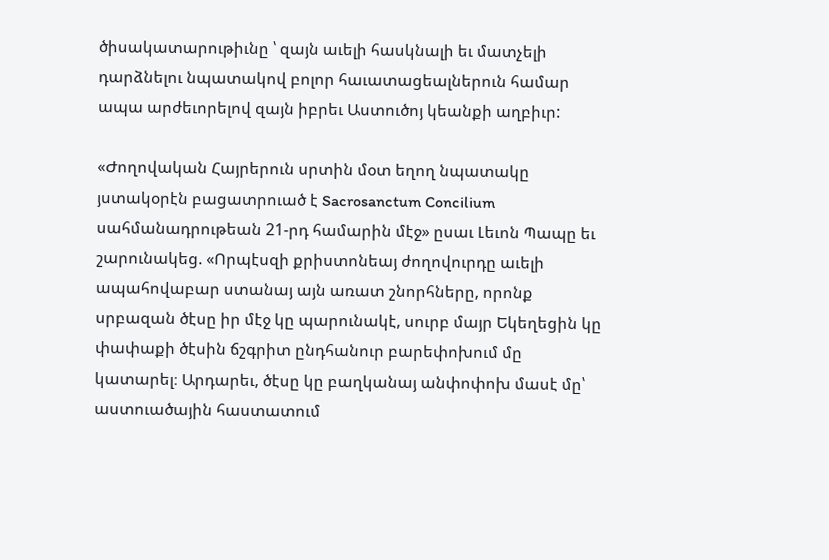ծիսակատարութիւնը ՝ զայն աւելի հասկնալի եւ մատչելի դարձնելու նպատակով բոլոր հաւատացեալներուն համար ապա արժեւորելով զայն իբրեւ Աստուծոյ կեանքի աղբիւր:

«Ժողովական Հայրերուն սրտին մօտ եղող նպատակը յստակօրէն բացատրուած է Sacrosanctum Concilium սահմանադրութեան 21-րդ համարին մէջ» ըսաւ Լեւոն Պապը եւ շարունակեց. «Որպէսզի քրիստոնեայ ժողովուրդը աւելի ապահովաբար ստանայ այն առատ շնորհները, որոնք սրբազան ծէսը իր մէջ կը պարունակէ, սուրբ մայր Եկեղեցին կը փափաքի ծէսին ճշգրիտ ընդհանուր բարեփոխում մը կատարել։ Արդարեւ, ծէսը կը բաղկանայ անփոփոխ մասէ մը՝ աստուածային հաստատում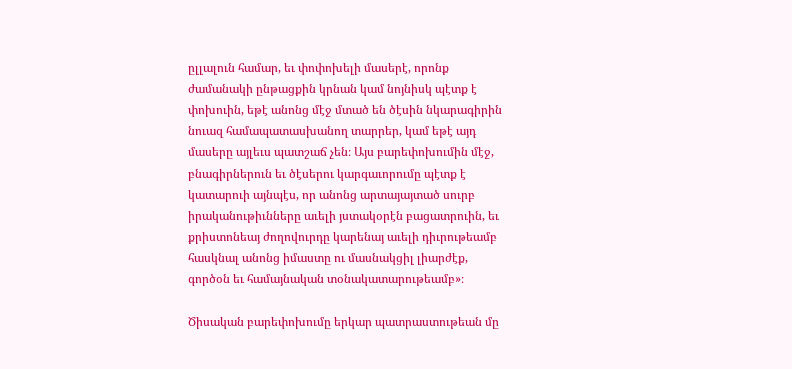ըլլալուն համար, եւ փոփոխելի մասերէ, որոնք ժամանակի ընթացքին կրնան կամ նոյնիսկ պէտք է փոխուին, եթէ անոնց մէջ մտած են ծէսին նկարագիրին նուազ համապատասխանող տարրեր, կամ եթէ այդ մասերը այլեւս պատշաճ չեն։ Այս բարեփոխումին մէջ, բնագիրներուն եւ ծէսերու կարգաւորումը պէտք է կատարուի այնպէս, որ անոնց արտայայտած սուրբ իրականութիւնները աւելի յստակօրէն բացատրուին, եւ քրիստոնեայ ժողովուրդը կարենայ աւելի դիւրութեամբ հասկնալ անոնց իմաստը ու մասնակցիլ լիարժէք, գործօն եւ համայնական տօնակատարութեամբ»։

Ծիսական բարեփոխումը երկար պատրաստութեան մը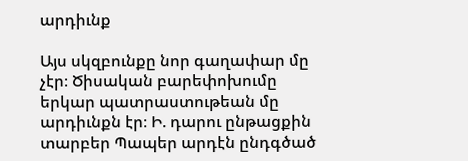արդիւնք

Այս սկզբունքը նոր գաղափար մը չէր։ Ծիսական բարեփոխումը երկար պատրաստութեան մը արդիւնքն էր։ Ի. դարու ընթացքին տարբեր Պապեր արդէն ընդգծած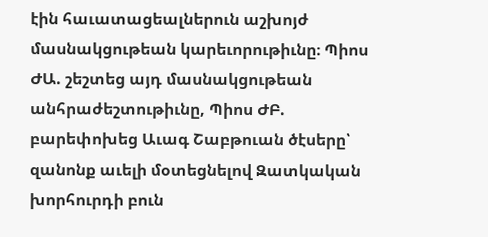էին հաւատացեալներուն աշխոյժ մասնակցութեան կարեւորութիւնը։ Պիոս ԺԱ. շեշտեց այդ մասնակցութեան անհրաժեշտութիւնը, Պիոս ԺԲ. բարեփոխեց Աւագ Շաբթուան ծէսերը՝ զանոնք աւելի մօտեցնելով Զատկական խորհուրդի բուն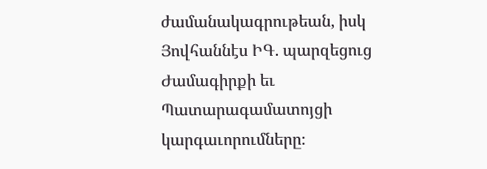ժամանակագրութեան, իսկ Յովհաննէս ԻԳ. պարզեցուց Ժամագիրքի եւ Պատարագամատոյցի կարգաւորումները։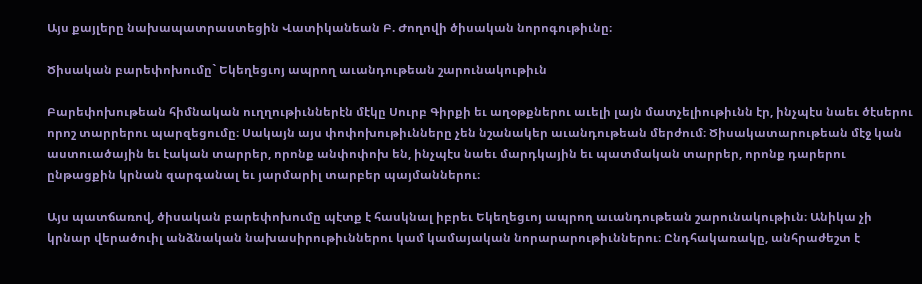Այս քայլերը նախապատրաստեցին Վատիկանեան Բ. Ժողովի ծիսական նորոգութիւնը։

Ծիսական բարեփոխումը` Եկեղեցւոյ ապրող աւանդութեան շարունակութիւն

Բարեփոխութեան հիմնական ուղղութիւններէն մէկը Սուրբ Գիրքի եւ աղօթքներու աւելի լայն մատչելիութիւնն էր, ինչպէս նաեւ ծէսերու որոշ տարրերու պարզեցումը։ Սակայն այս փոփոխութիւնները չեն նշանակեր աւանդութեան մերժում։ Ծիսակատարութեան մէջ կան աստուածային եւ էական տարրեր, որոնք անփոփոխ են, ինչպէս նաեւ մարդկային եւ պատմական տարրեր, որոնք դարերու ընթացքին կրնան զարգանալ եւ յարմարիլ տարբեր պայմաններու։

Այս պատճառով, ծիսական բարեփոխումը պէտք է հասկնալ իբրեւ Եկեղեցւոյ ապրող աւանդութեան շարունակութիւն։ Անիկա չի կրնար վերածուիլ անձնական նախասիրութիւններու կամ կամայական նորարարութիւններու։ Ընդհակառակը, անհրաժեշտ է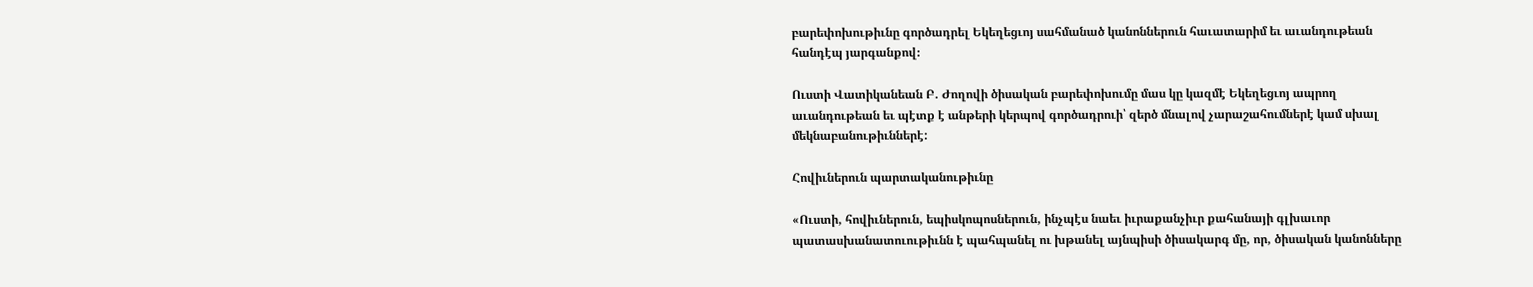բարեփոխութիւնը գործադրել Եկեղեցւոյ սահմանած կանոններուն հաւատարիմ եւ աւանդութեան հանդէպ յարգանքով։

Ուստի Վատիկանեան Բ. Ժողովի ծիսական բարեփոխումը մաս կը կազմէ Եկեղեցւոյ ապրող աւանդութեան եւ պէտք է անթերի կերպով գործադրուի՝ զերծ մնալով չարաշահումներէ կամ սխալ մեկնաբանութիւններէ:

Հովիւներուն պարտականութիւնը

«Ուստի, հովիւներուն, եպիսկոպոսներուն, ինչպէս նաեւ իւրաքանչիւր քահանայի գլխաւոր պատասխանատուութիւնն է պահպանել ու խթանել այնպիսի ծիսակարգ մը, որ, ծիսական կանոնները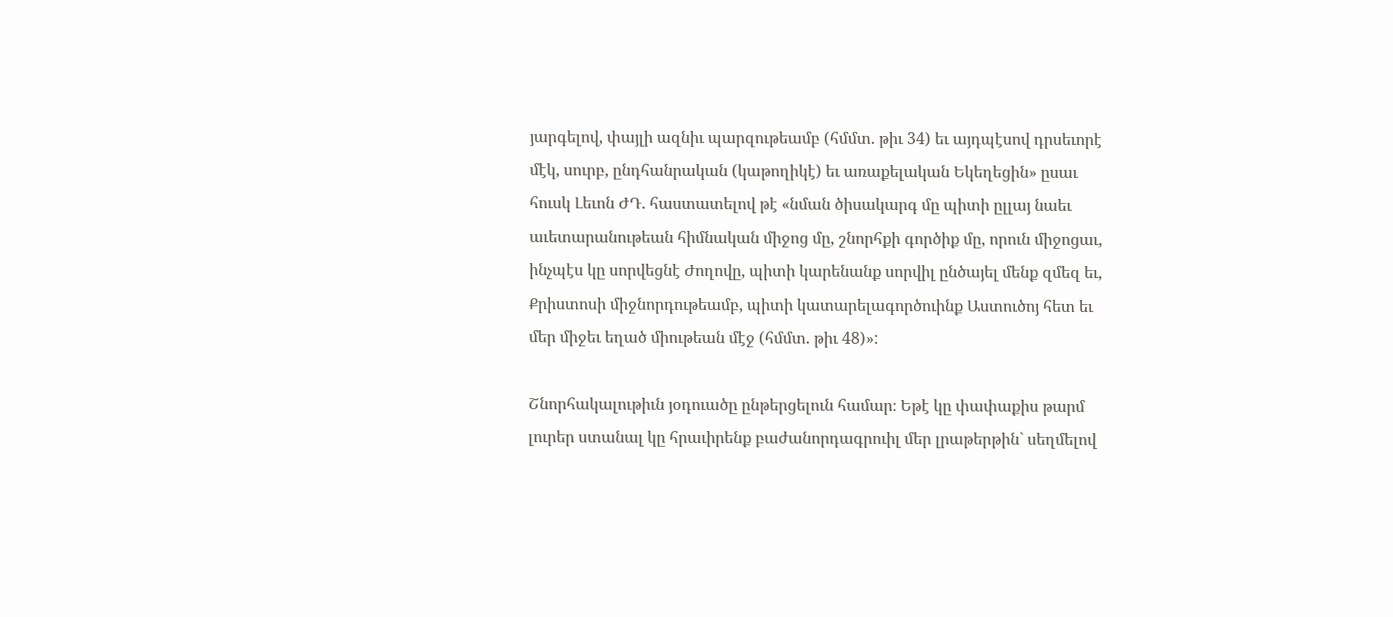յարգելով, փայլի ազնիւ պարզութեամբ (հմմտ. թիւ 34) եւ այդպէսով դրսեւորէ մէկ, սուրբ, ընդհանրական (կաթողիկէ) եւ առաքելական Եկեղեցին» ըսաւ հուսկ Լեւոն ԺԴ. հաստատելով թէ «նման ծիսակարգ մը պիտի ըլլայ նաեւ աւետարանութեան հիմնական միջոց մը, շնորհքի գործիք մը, որուն միջոցաւ, ինչպէս կը սորվեցնէ Ժողովը, պիտի կարենանք սորվիլ ընծայել մենք զմեզ եւ, Քրիստոսի միջնորդութեամբ, պիտի կատարելագործուինք Աստուծոյ հետ եւ մեր միջեւ եղած միութեան մէջ (հմմտ. թիւ 48)»:

Շնորհակալութիւն յօդուածը ընթերցելուն համար։ Եթէ կը փափաքիս թարմ լուրեր ստանալ կը հրաւիրենք բաժանորդագրուիլ մեր լրաթերթին` սեղմելով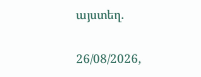այստեղ.

26/08/2026,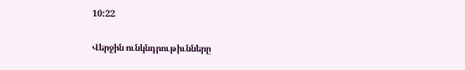10:22

Վերջին ունկնդրութիւնները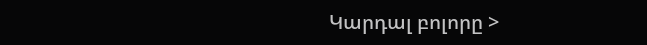Կարդալ բոլորը >